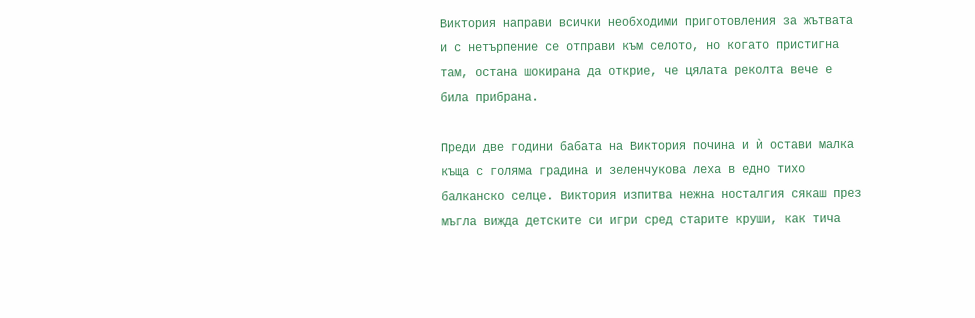Виктория направи всички необходими приготовления за жътвата и с нетърпение се отправи към селото, но когато пристигна там, остана шокирана да открие, че цялата реколта вече е била прибрана.

Преди две години бабата на Виктория почина и ѝ остави малка къща с голяма градина и зеленчукова леха в едно тихо балканско селце. Виктория изпитва нежна носталгия сякаш през мъгла вижда детските си игри сред старите круши, как тича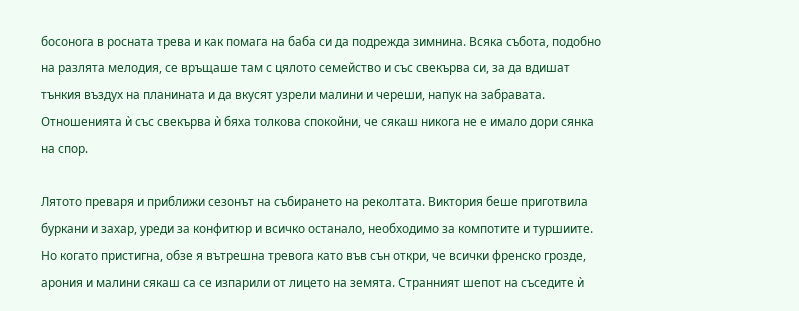босонога в росната трева и как помага на баба си да подрежда зимнина. Всяка събота, подобно на разлята мелодия, се връщаше там с цялото семейство и със свекърва си, за да вдишат тънкия въздух на планината и да вкусят узрели малини и череши, напук на забравата. Отношенията ѝ със свекърва ѝ бяха толкова спокойни, че сякаш никога не е имало дори сянка на спор.

Лятото преваря и приближи сезонът на събирането на реколтата. Виктория беше приготвила буркани и захар, уреди за конфитюр и всичко останало, необходимо за компотите и туршиите. Но когато пристигна, обзе я вътрешна тревога като във сън откри, че всички френско грозде, арония и малини сякаш са се изпарили от лицето на земята. Странният шепот на съседите ѝ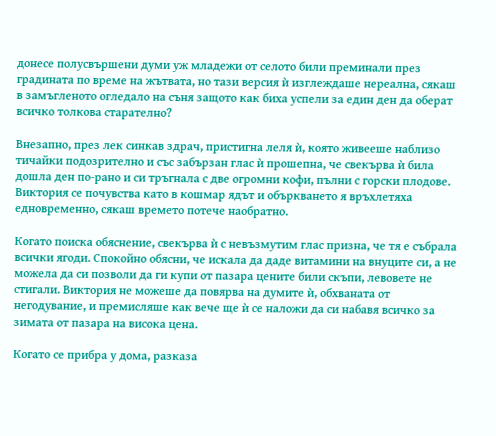донесе полусвършени думи уж младежи от селото били преминали през градината по време на жътвата, но тази версия ѝ изглеждаше нереална, сякаш в замъгленото огледало на съня защото как биха успели за един ден да оберат всичко толкова старателно?

Внезапно, през лек синкав здрач, пристигна леля ѝ, която живееше наблизо тичайки подозрително и със забързан глас ѝ прошепна, че свекърва ѝ била дошла ден по-рано и си тръгнала с две огромни кофи, пълни с горски плодове. Виктория се почувства като в кошмар ядът и объркването я връхлетяха едновременно, сякаш времето потече наобратно.

Когато поиска обяснение, свекърва ѝ с невъзмутим глас призна, че тя е събрала всички ягоди. Спокойно обясни, че искала да даде витамини на внуците си, а не можела да си позволи да ги купи от пазара цените били скъпи, левовете не стигали. Виктория не можеше да повярва на думите ѝ, обхваната от негодувание, и премисляше как вече ще ѝ се наложи да си набавя всичко за зимата от пазара на висока цена.

Когато се прибра у дома, разказа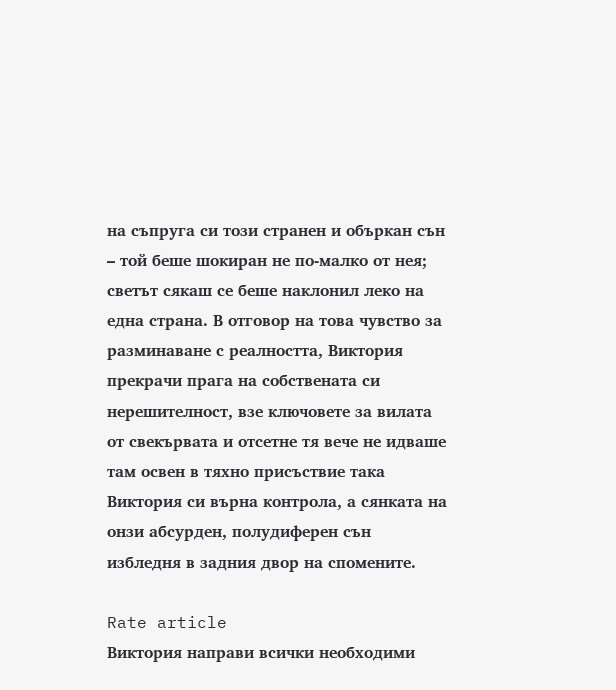на съпруга си този странен и объркан сън – той беше шокиран не по-малко от нея; светът сякаш се беше наклонил леко на една страна. В отговор на това чувство за разминаване с реалността, Виктория прекрачи прага на собствената си нерешителност, взе ключовете за вилата от свекървата и отсетне тя вече не идваше там освен в тяхно присъствие така Виктория си върна контрола, а сянката на онзи абсурден, полудиферен сън избледня в задния двор на спомените.

Rate article
Виктория направи всички необходими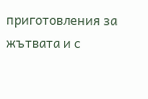приготовления за жътвата и с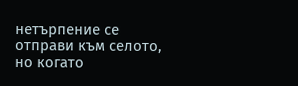нетърпение се отправи към селото, но когато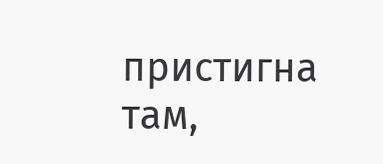пристигна там,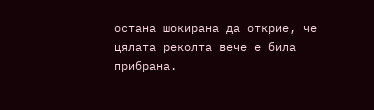остана шокирана да открие, че цялата реколта вече е била прибрана.